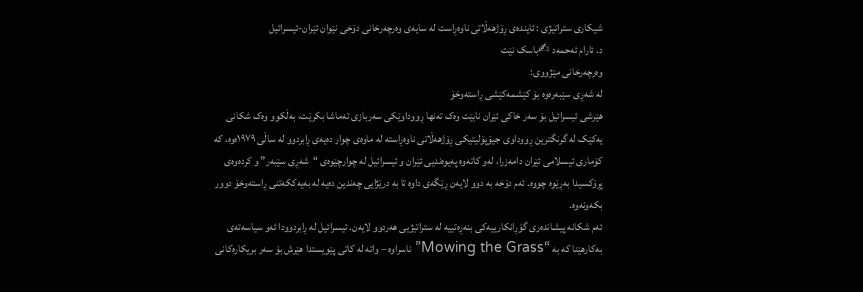شیکاری ستراتیژی : ئایندەی ڕۆژهەڵاتی ناوەڕاست لە سایەی وەرچەرخانی دۆخی نێوان ئێران-ئیسرائیل
د. ئارام ئەحمەد ✍باسک نێت
وەرچەرخانی مێژووی:
لە شەڕی سێبەرەوە بۆ کێشمەکێشی ڕاستەوخۆ
هێرشی ئیسرائیل بۆ سەر خاکی ئێران نابێت وەک تەنها ڕووداوێکی سەربازی تەماشا بکرێت، بەڵکوو وەک شکانی یەکێک لە گرنگترین ڕووداوی جیۆپۆلیتیکی ڕۆژهەڵاتی ناوەڕاستە لە ماوەی چوار دەیەی ڕابردوو لە ساڵی ١٩٧٩ەوە، کە کۆماری ئیسلامی ئێران دامەزرا، لەو کاتەوە پەیوەندیی ئێران و ئیسرائیل لە چوارچێوەی “شەڕی سێبەر” و کردەوەی پڕۆکسیدا بەڕێوە چووە. ئەم دۆخە بە دوو لایەن ڕێگەی داوە تا بە درێژایی چەندین دەیە لە بەیەککەتنی ڕاستەوخۆ دوور بکەونەوە.
ئەم شکانە پیشاندەری گۆڕانکارییەکی بنەڕەتییە لە ستراتیژیی هەردوو لایەن. ئیسرائیل لە ڕابردوودا ئەو سیاسەتەی بەکارهێنا کە بە “Mowing the Grass” ناسراوە – واتە لە کاتی پێویستدا ھێرش بۆ سەر بریکارەکانی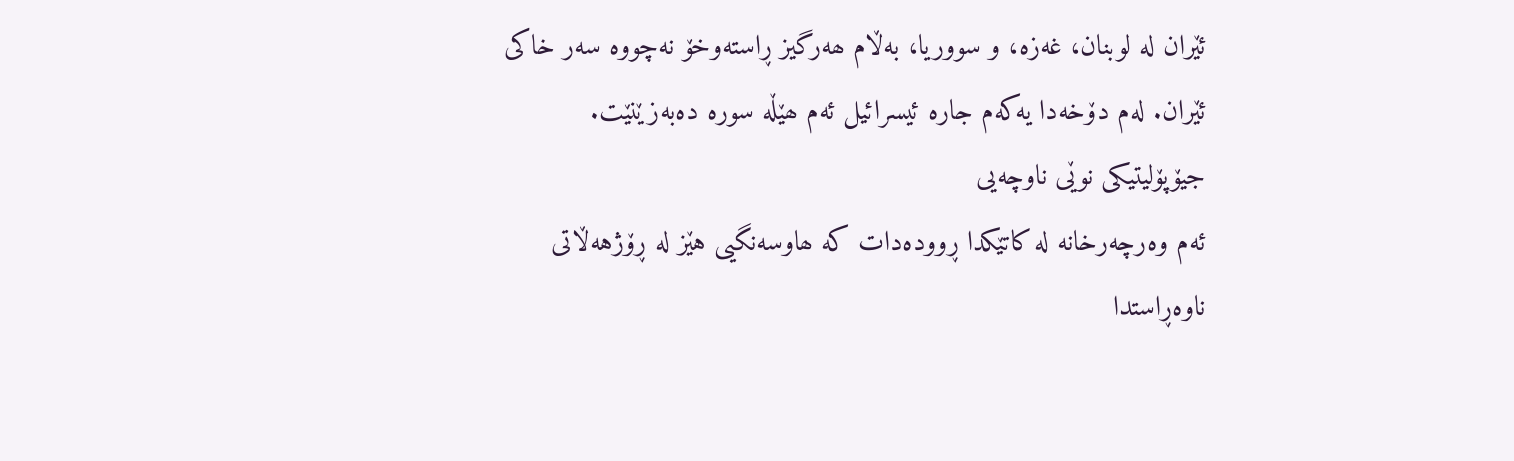ئێران لە لوبنان، غەزە، و سووریا، بەڵام ھەرگیز ڕاستەوخۆ نەچووە سەر خاکی ئێران. لەم دۆخەدا یەکەم جارە ئیسرائیل ئەم ھێڵە سورە دەبەزێنێت.
جیۆپۆلیتیکی نوێی ناوچەیی
ئەم وەرچەرخانە لە کاتێکدا ڕوودەدات کە ھاوسەنگیی هێز لە ڕۆژهەڵاتی ناوەڕاستدا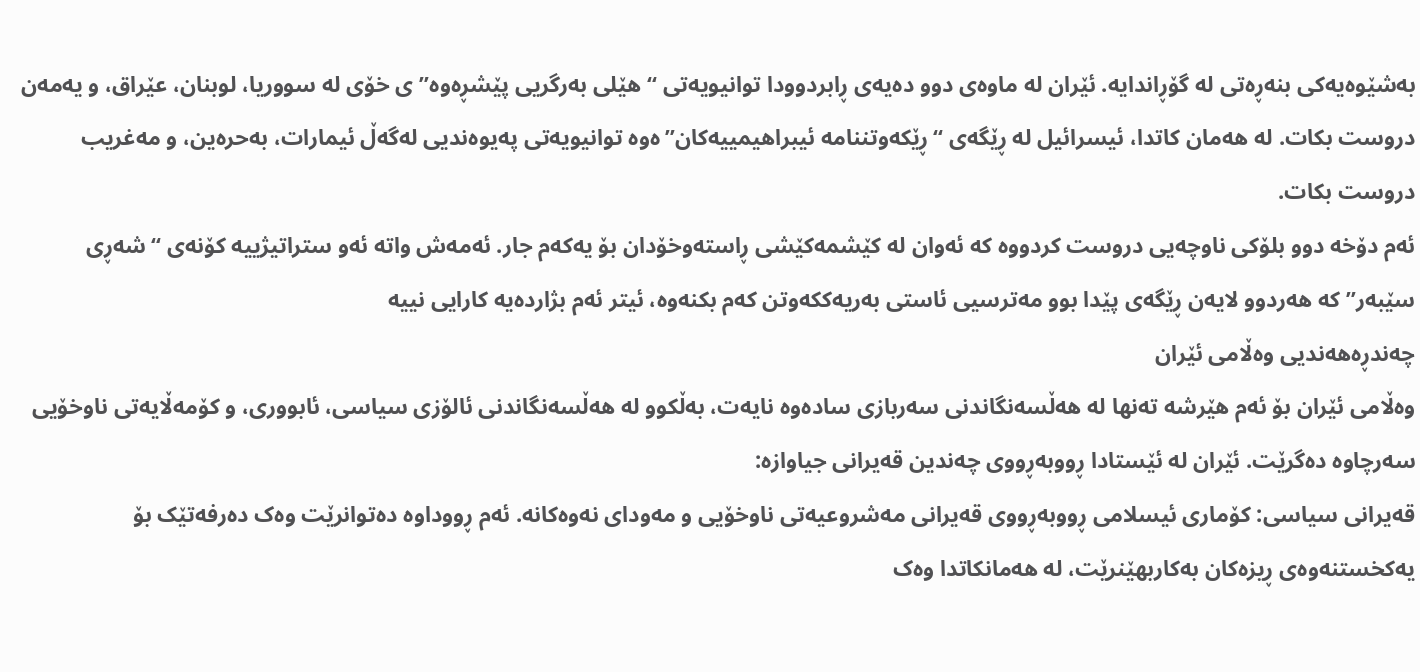بەشێوەیەکی بنەڕەتی لە گۆڕاندایە. ئێران لە ماوەی دوو دەیەی ڕابردوودا توانیویەتی “ھێلی بەرگریی پێشڕەوە”ی خۆی لە سووریا، لوبنان، عێراق، و یەمەن دروست بکات. لە ھەمان کاتدا، ئیسرائیل لە ڕێگەی “ڕێکەوتننامە ئیبراهیمییەکان”ەوە توانیویەتی پەیوەندیی لەگەڵ ئیمارات، بەحرەین، و مەغریب دروست بکات.
ئەم دۆخە دوو بلۆکی ناوچەیی دروست کردووە کە ئەوان لە کێشمەکێشی ڕاستەوخۆدان بۆ یەکەم جار. ئەمەش واتە ئەو ستراتیژییە کۆنەی “شەڕی سێبەر” کە هەردوو لایەن ڕێگەی پێدا بوو مەترسیی ئاستی بەریەککەوتن کەم بکنەوە، ئیتر ئەم بژاردەیە کارایی نییە
چەندڕەهەندیی وەڵامی ئێران
وەڵامی ئێران بۆ ئەم هێرشە تەنها لە ھەڵسەنگاندنی سەربازی سادەوە نایەت، بەڵکوو لە ھەڵسەنگاندنی ئالۆزی سیاسی، ئابووری، و کۆمەڵایەتی ناوخۆیی سەرچاوە دەگرێت. ئێران لە ئێستادا ڕووبەڕووی چەندین قەیرانی جیاوازە:
قەیرانی سیاسی: کۆماری ئیسلامی ڕووبەڕووی قەیرانی مەشروعیەتی ناوخۆیی و مەودای نەوەکانە. ئەم ڕووداوە دەتوانرێت وەک دەرفەتێک بۆ یەکخستنەوەی ڕیزەکان بەکاربهێنرێت، لە هەمانکاتدا وەک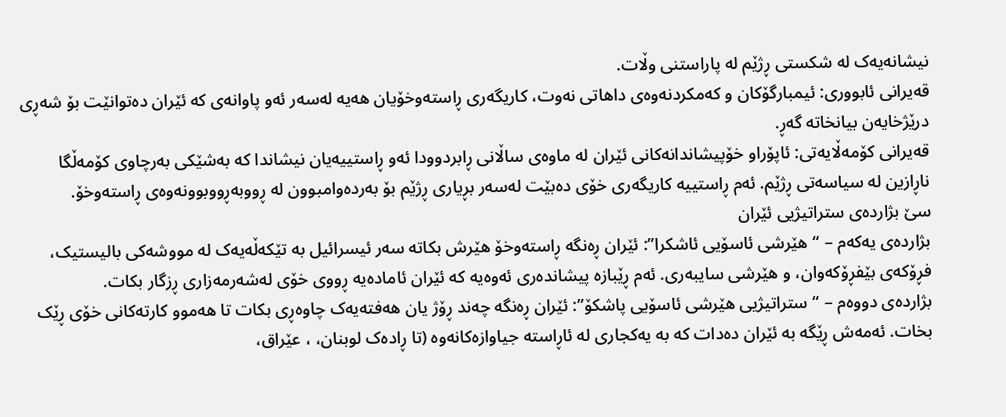نیشانەیەک لە شکستی ڕژێم لە پاراستنی وڵات.
قەیرانی ئابووری: ئیمبارگۆکان و کەمکردنەوەی داهاتی نەوت، کاریگەری ڕاستەوخۆیان هەیە لەسەر ئەو پاوانەی کە ئێران دەتوانێت بۆ شەڕی درێژخایەن بیانخاتە گەڕ.
قەیرانی کۆمەڵایەتی: ئاپۆراو خۆپیشاندانەکانی ئێران لە ماوەی ساڵانی ڕابردوودا ئەو ڕاستییەیان نیشاندا کە بەشێکی بەرچاوی کۆمەڵگا ناڕازین لە سیاسەتی ڕژێم. ئەم ڕاستییە کاریگەری خۆی دەبێت لەسەر بڕیاری ڕژێم بۆ بەردەوامبوون لە ڕووبەڕووبوونەوەی ڕاستەوخۆ.
سێ بژاردەی ستراتیژیی ئێران
بژاردەی یەکەم – “ھێرشی ئاسۆیی ئاشکرا”: ئێران ڕەنگە ڕاستەوخۆ ھێرش بکاتە سەر ئیسرائیل بە تێکەڵەیەک لە مووشەکی بالیستیک، فڕۆکەی بێفڕۆکەوان، و ھێرشی سایبەری. ئەم ڕێبازە پیشاندەری ئەوەیە کە ئێران ئامادەیە ڕووی خۆی لەشەرمەزاری ڕزگار بکات.
بژاردەی دووەم – “ستراتیژیی ھێرشی ئاسۆیی پاشکۆ”: ئێران ڕەنگە چەند ڕۆژ یان ھەفتەیەک چاوەڕی بکات تا هەموو کارتەکانی خۆی ڕێک بخات. ئەمەش ڕێگە بە ئێران دەدات کە بە یەکجاری لە ئاڕاستە جیاوازەکانەوە (تا ڕادەک لوبنان، ، عێراق،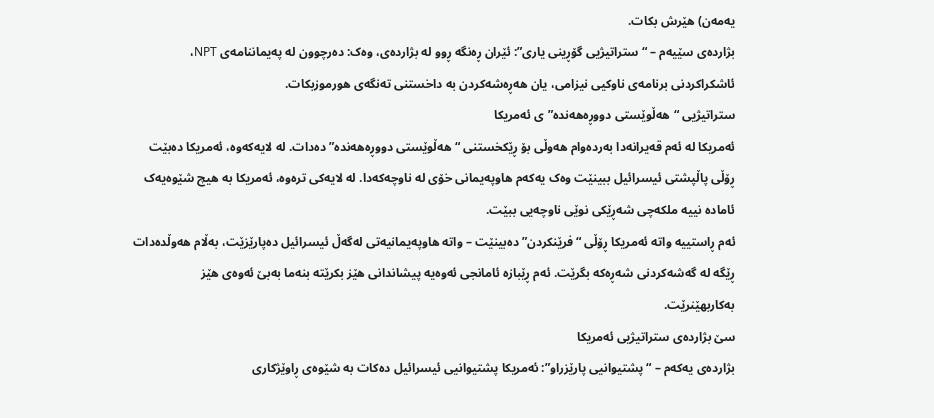یەمەن) ھێرش بکات.
بژاردەی سێیەم – “ستراتیژیی گۆڕینی یاری”: ئێران ڕەنگە ڕوو لە بژاردەی، وەک: دەرچوون لە پەیماننامەی NPT، ئاشکراکردنی برنامەی ناوکیی نیزامی، یان هەڕەشەکردن بە داخستنی تەنگەی ھورموزبکات.
ستراتیژیی “ھەڵوێستی دووڕەھەندە”ی ئەمریکا
ئەمریکا لە ئەم قەیرانەدا بەردەوام ھەوڵی بۆ ڕێکخستنی “ھەڵوێستی دووڕەھەندە” دەدات. لە لایەکەوە، ئەمریکا دەبێت ڕۆڵی پاڵپشتی ئیسرائیل ببینێت وەک یەکەم ھاوپەیمانی خۆی لە ناوچەکەدا. لە لایەکی ترەوە، ئەمریکا بە هیچ شێوەیەک ئامادە نییە ملکەچی شەڕێکی نوێی ناوچەیی ببێت.
ئەم ڕاستییە واتە ئەمریکا ڕۆڵی “فرێنکردن” دەبینێت – واتە ھاوپەیمانیەتی لەگەڵ ئیسرائیل دەپارێزێت، بەڵام ھەوڵدەدات ڕێگە لە گەشەکردنی شەڕەکە بگرێت. ئەم ڕێبازە ئامانجی ئەوەیە پیشاندانی ھێز بکرێتە بنەما بەبێ ئەوەی ھێز بەکاربهێنرێت.
سێ بژاردەی ستراتیژیی ئەمریکا
بژاردەی یەکەم – “پشتیوانیی پارێزراو”: ئەمریکا پشتیوانیی ئیسرائیل دەکات بە شێوەی ڕاوێژکاری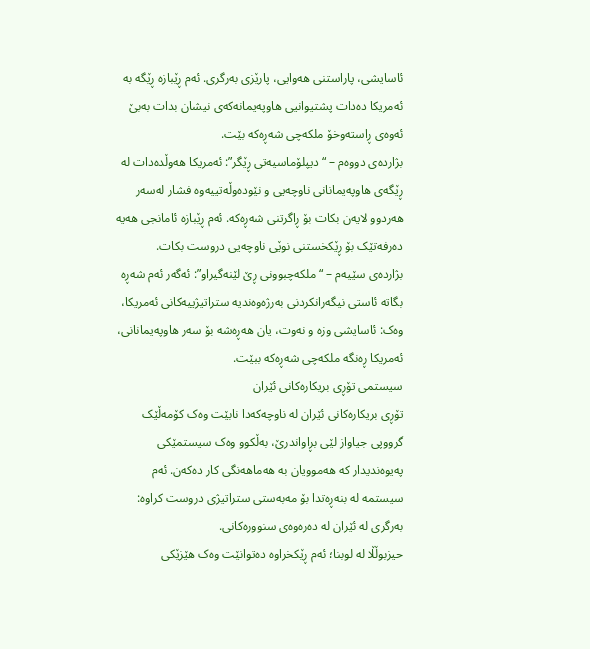ئاسایشی، پاراستنی ھەوایی، پارێزی بەرگری. ئەم ڕێبازە ڕێگە بە ئەمریکا دەدات پشتیوانیی ھاوپەیمانەکەی نیشان بدات بەبێ ئەوەی ڕاستەوخۆ ملکەچی شەڕەکە بێت.
بژاردەی دووەم – “دیپلۆماسیەتی ڕێگر”: ئەمریکا ھەوڵدەدات لە ڕێگەی ھاوپەیمانانی ناوچەیی و نێودەوڵەتییەوە فشار لەسەر ھەردوو لایەن بکات بۆ ڕاگرتنی شەڕەکە. ئەم ڕێبازە ئامانجی ھەیە دەرفەتێک بۆ ڕێکخستنی نوێی ناوچەیی دروست بکات.
بژاردەی سێیەم – “ملکەچبوونی ڕێ لێنەگیراو”: ئەگەر ئەم شەڕە بگاتە ئاستی نیگەرانکردنی بەرژەوەندیە ستراتیژییەکانی ئەمریکا، وەک: ئاسایشی وزە و نەوت، یان ھەڕەشە بۆ سەر ھاوپەیمانانی، ئەمریکا ڕەنگە ملکەچی شەڕەکە ببێت.
سیستمی تۆڕی بریکارەکانی ئێران
تۆڕی بریکارەکانی ئێران لە ناوچەکەدا نابێت وەک کۆمەڵێک گرووپی جیاواز لێی بڕاواندرێ، بەڵکوو وەک سیستمێکی پەیوەندیدار کە ھەموویان بە ھەماھەنگی کار دەکەن. ئەم سیستمە لە بنەڕەتدا بۆ مەبەستی ستراتیژی دروست کراوە: بەرگری لە ئێران لە دەرەوەی سنوورەکانی.
حیزبوڵڵا لە لوبنا؛ ئەم ڕێکخراوە دەتوانێت وەک ھێزێکی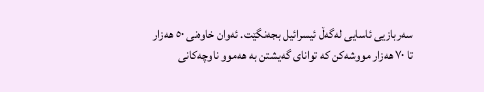سەربازیی ئاسایی لەگەڵ ئیسرائیل بجەنگێت. ئەوان خاوەنی ٥٠ ھەزار تا ٧٠ ھەزار مووشەکن کە توانای گەیشتن بە ھەموو ناوچەکانی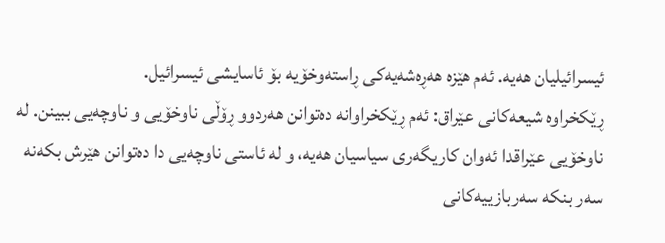ئیسرائیلیان ھەیە. ئەم ھێزە ھەڕەشەیەکی ڕاستەوخۆیە بۆ ئاسایشی ئیسرائیل.
ڕێکخراوە شیعەکانی عێراق: ئەم ڕێکخراوانە دەتوانن ھەردوو ڕۆڵی ناوخۆیی و ناوچەیی ببینن. لە ناوخۆیی عێراقدا ئەوان کاریگەری سیاسیان ھەیە، و لە ئاستی ناوچەیی دا دەتوانن ھێرش بکەنە سەر بنکە سەربازییەکانی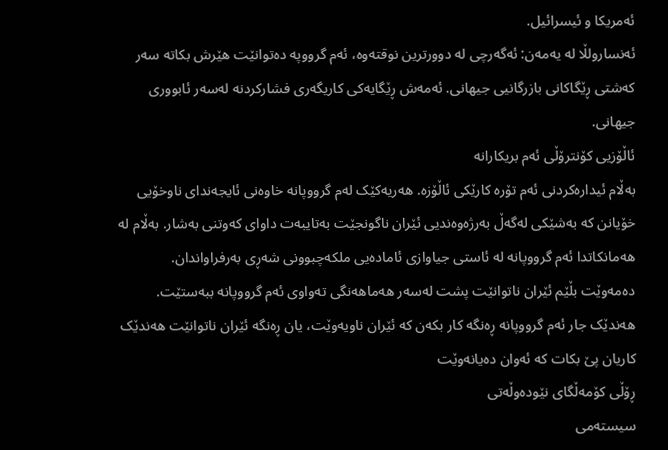ئەمریکا و ئیسرائیل.
ئەنسارولڵا لە یەمەن: ئەگەرچی لە دوورترین نوقتەوە، ئەم گرووپە دەتوانێت ھێرش بکاتە سەر کەشتی ڕێگاکانی بازرگانیی جیھانی. ئەمەش ڕێگایەکی کاریگەری فشارکردنە لەسەر ئابووری جیھانی.
ئاڵۆزیی کۆنترۆڵی ئەم بریکارانە
بەڵام ئیدارەکردنی ئەم تۆرە کارێکی ئاڵۆزە. ھەریەکێک لەم گرووپانە خاوەنی ئایجەندای ناوخۆیی خۆیانن کە بەشێکی لەگەڵ بەرژەوەندیی ئێران ناگونجێت بەتایبەت داوای کەوتنی بەشار. بەڵام لە هەمانکاتدا ئەم گرووپانە لە ئاستی جیاوازی ئامادەیی ملکەچبوونی شەڕی بەرفراواندان.
دەمەوێت بڵێم ئێران ناتوانێت پشت لەسەر ھەماھەنگی تەواوی ئەم گرووپانە ببەستێت. ھەندێک جار ئەم گرووپانە ڕەنگە کار بکەن کە ئێران ناویەوێت، یان ڕەنگە ئێران ناتوانێت ھەندێک کاریان پێ بکات کە ئەوان دەیانەوێت
ڕۆڵی کۆمەڵگای نێودەوڵەتی
سیستەمی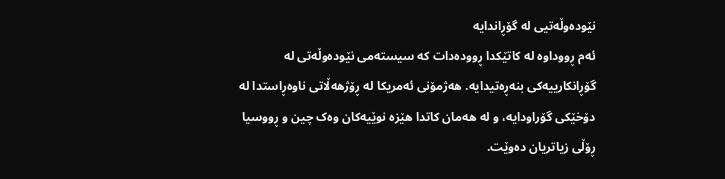نێودەوڵەتیی لە گۆڕاندایە
ئەم ڕووداوە لە کاتێکدا ڕوودەدات کە سیستەمی نێودەوڵەتی لە گۆڕانکارییەکی بنەڕەتیدایە. ھەژمۆنی ئەمریکا لە ڕۆژهەڵاتی ناوەڕاستدا لە
دۆخێکی گۆراودایە، و لە ھەمان کاتدا هێزە نوێیەکان وەک چین و ڕووسیا ڕۆڵی زیاتریان دەوێت.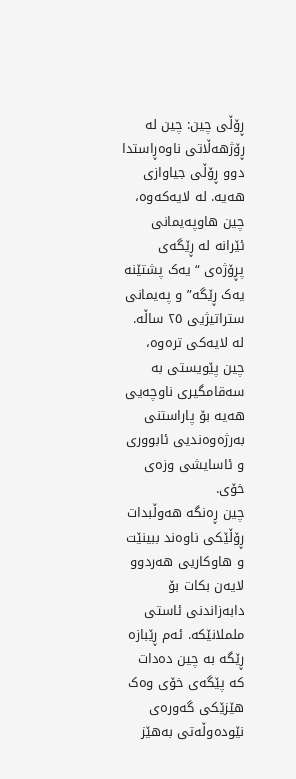ڕۆڵی چین: چین لە ڕۆژهەڵاتی ناوەڕاستدا دوو ڕۆڵی جیاوازی ھەیە. لە لایەکەوە، چین ھاوپەیمانی ئێرانە لە ڕێگەی پڕۆژەی “یەک پشتێنە یەک ڕێگە” و پەیمانی ستراتیژیی ٢٥ ساڵە. لە لایەکی ترەوە، چین پێویستی بە سەقامگیری ناوچەیی ھەیە بۆ پاراستنی بەرژەوەندیی ئابووری و ئاسایشی وزەی خۆی.
چین ڕەنگە ھەوڵبدات ڕۆڵێکی ناوەند ببینێت و ھاوکاریی ھەردوو لایەن بکات بۆ دابەزاندنی ئاستی ململانێکە. ئەم ڕێبازە ڕێگە بە چین دەدات کە پێگەی خۆی وەک ھێزێکی گەورەی نێودەوڵەتی بەھێز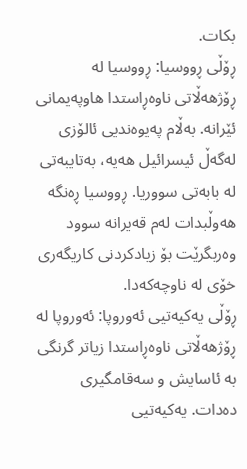بکات.
ڕۆڵی ڕووسیا: ڕووسیا لە ڕۆژهەڵاتی ناوەڕاستدا ھاوپەیمانی ئێرانە. بەڵام پەیوەندیی ئالۆزی لەگەڵ ئیسرائیل ھەیە، بەتایبەتی لە بابەتی سووریا. ڕووسیا ڕەنگە ھەوڵبدات لەم قەیرانە سوود وەربگرێت بۆ زیادکردنی کاریگەری خۆی لە ناوچەکەدا.
ڕۆڵی یەکیەتیی ئەوروپا: ئەوروپا لە ڕۆژهەڵاتی ناوەڕاستدا زیاتر گرنگی بە ئاسایش و سەقامگیری دەدات. یەکیەتیی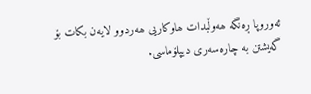ئەوروپا ڕەنگە ھەوڵبدات ھاوکاریی ھەردوو لایەن بکات بۆ گەیشتن بە چارەسەری دیپلۆماسی.